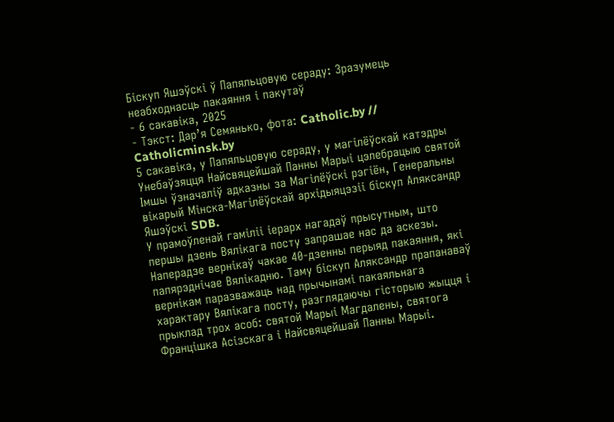Біскуп Яшэўскі ў Папяльцовую сераду: Зразумець неабходнасць пакаяння і пакутаў
- 6 сакавіка, 2025
- Тэкст: Дар’я Семянько, фота: Catholic.by // Catholicminsk.by
5 сакавіка, у Папяльцовую сераду, у магілёўскай катэдры Унебаўзяцця Найсвяцейшай Панны Марыі цэлебрацыю святой Імшы ўзначаліў адказны за Магілёўскі рэгіён, Генеральны вікарый Мінска-Магілёўскай архідыяцэзіі біскуп Аляксандр Яшэўскі SDB.
У прамоўленай гаміліі іерарх нагадаў прысутным, што першы дзень Вялікага посту запрашае нас да аскезы. Наперадзе вернікаў чакае 40-дзенны перыяд пакаяння, які папярэднічае Вялікадню. Таму біскуп Аляксандр прапанаваў вернікам паразважаць над прычынамі пакаяльнага характару Вялікага посту, разглядаючы гісторыю жыцця і прыклад трох асоб: святой Марыі Магдалены, святога Францішка Асізскага і Найсвяцейшай Панны Марыі.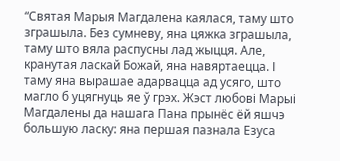“Святая Марыя Магдалена каялася, таму што зграшыла. Без сумневу, яна цяжка зграшыла, таму што вяла распусны лад жыцця. Але, кранутая ласкай Божай, яна навяртаецца. І таму яна вырашае адарвацца ад усяго, што магло б уцягнуць яе ў грэх. Жэст любові Марыі Магдалены да нашага Пана прынёс ёй яшчэ большую ласку: яна першая пазнала Езуса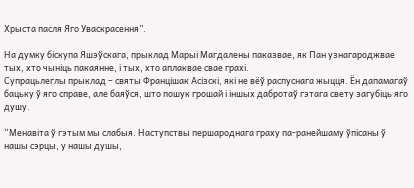Хрыста пасля Яго Уваскрасення”.

На думку біскупа Яшэўскага, прыклад Марыі Магдалены паказвае, як Пан узнагароджвае тых, хто чыніць пакаянне, і тых, хто аплаквае свае грахі.
Супрацьлеглы прыклад – святы Францішак Асізскі, які не вёў распуснага жыцця. Ён дапамагаў бацьку ў яго справе, але баяўся, што пошук грошай і іншых дабротаў гэтага свету загубіць яго душу.

“Менавіта ў гэтым мы слабыя. Наступствы першароднага граху па-ранейшаму ўпісаны ў нашы сэрцы, у нашы душы,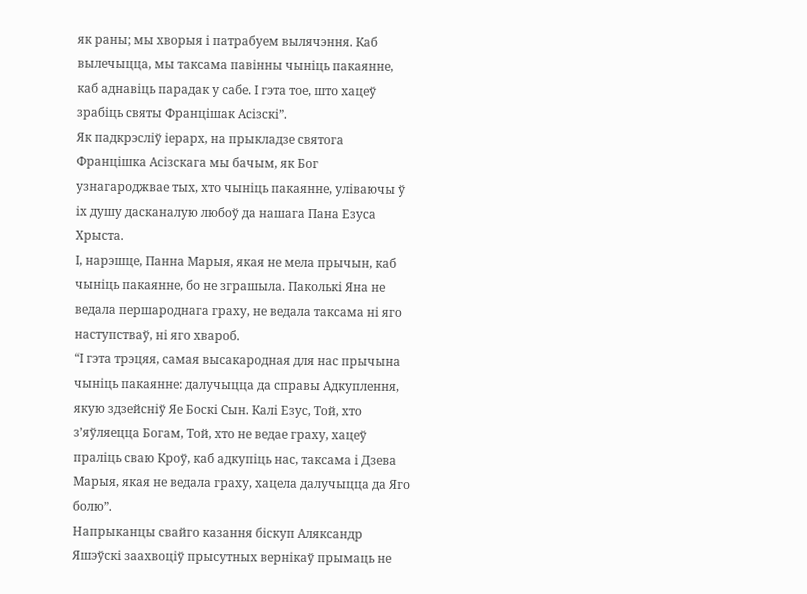як раны; мы хворыя і патрабуем вылячэння. Каб вылечыцца, мы таксама павінны чыніць пакаянне, каб аднавіць парадак у сабе. І гэта тое, што хацеў зрабіць святы Францішак Асізскі”.
Як падкрэсліў іерарх, на прыкладзе святога Францішка Асізскага мы бачым, як Бог узнагароджвае тых, хто чыніць пакаянне, уліваючы ў іх душу дасканалую любоў да нашага Пана Езуса Хрыста.
І, нарэшце, Панна Марыя, якая не мела прычын, каб чыніць пакаянне, бо не зграшыла. Паколькі Яна не ведала першароднага граху, не ведала таксама ні яго наступстваў, ні яго хвароб.
“І гэта трэцяя, самая высакародная для нас прычына чыніць пакаянне: далучыцца да справы Адкуплення, якую здзейсніў Яе Боскі Сын. Калі Езус, Той, хто з’яўляецца Богам, Той, хто не ведае граху, хацеў праліць сваю Кроў, каб адкупіць нас, таксама і Дзева Марыя, якая не ведала граху, хацела далучыцца да Яго болю”.
Напрыканцы свайго казання біскуп Аляксандр Яшэўскі заахвоціў прысутных вернікаў прымаць не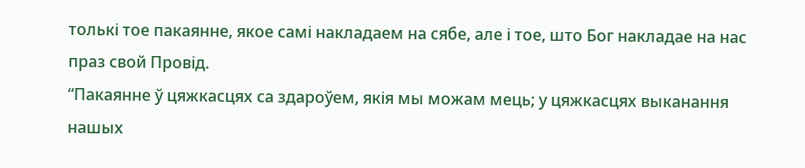толькі тое пакаянне, якое самі накладаем на сябе, але і тое, што Бог накладае на нас праз свой Провід.
“Пакаянне ў цяжкасцях са здароўем, якія мы можам мець; у цяжкасцях выканання нашых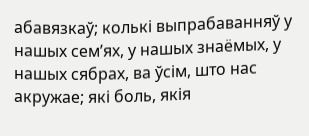абавязкаў; колькі выпрабаванняў у нашых сем’ях, у нашых знаёмых, у нашых сябрах, ва ўсім, што нас акружае; які боль, якія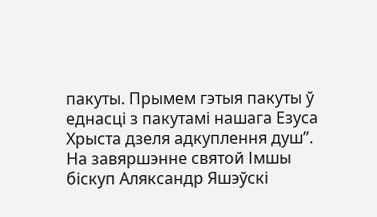пакуты. Прымем гэтыя пакуты ў еднасці з пакутамі нашага Езуса Хрыста дзеля адкуплення душ”.
На завяршэнне святой Імшы біскуп Аляксандр Яшэўскі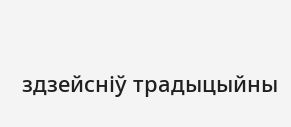здзейсніў традыцыйны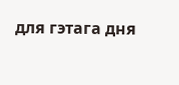для гэтага дня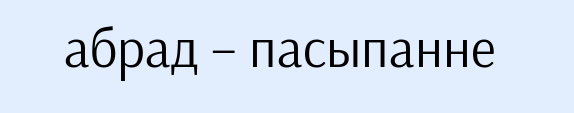абрад – пасыпанне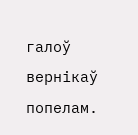галоў вернікаў попелам.